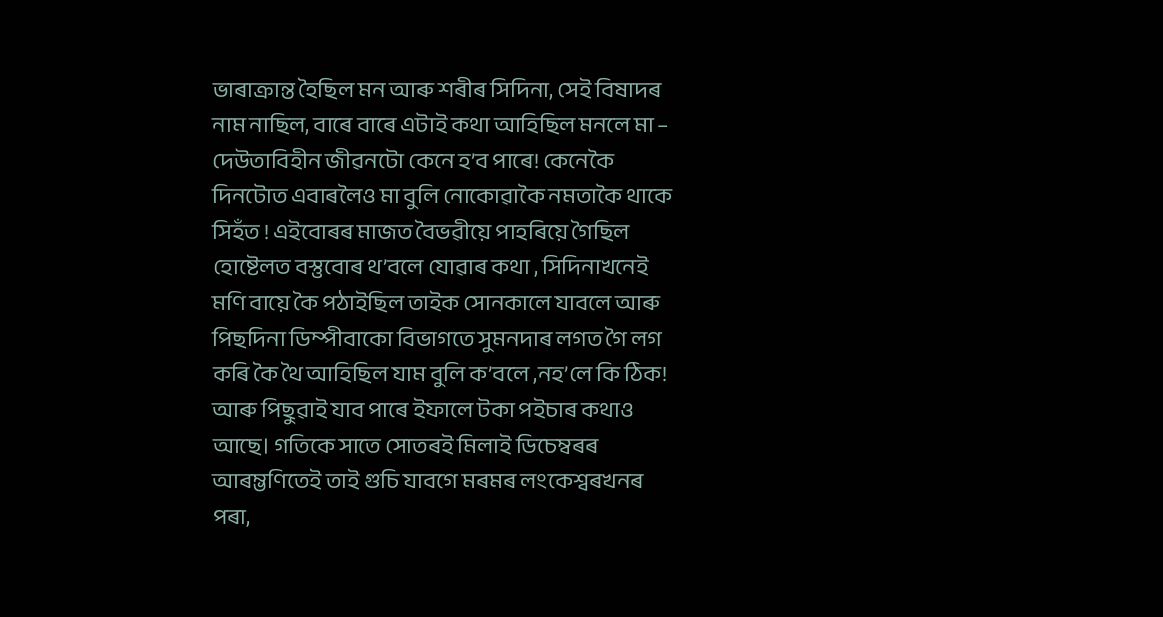ভাৰাক্ৰান্ত হৈছিল মন আৰু শৰীৰ সিদিনা, সেই বিষাদৰ নাম নাছিল, বাৰে বাৰে এটাই কথা আহিছিল মনলে মা – দেউতাবিহীন জীৱনটো কেনে হ’ব পাৰে! কেনেকৈ দিনটোত এবাৰলৈও মা বুলি নোকোৱাকৈ নমতাকৈ থাকে সিহঁত ! এইবোৰৰ মাজত বৈভৱীয়ে পাহৰিয়ে গৈছিল হোষ্টেলত বস্তুবোৰ থ’বলে যোৱাৰ কথা , সিদিনাখনেই মণি বায়ে কৈ পঠাইছিল তাইক সোনকালে যাবলে আৰু পিছদিনা ডিম্পীবাকো বিভাগতে সুমনদাৰ লগত গৈ লগ কৰি কৈ থৈ আহিছিল যাম বুলি ক’বলে ,নহ’লে কি ঠিক! আৰু পিছুৱাই যাব পাৰে ইফালে টকা পইচাৰ কথাও আছে। গতিকে সাতে সোতৰই মিলাই ডিচেম্বৰৰ আৰম্ভণিতেই তাই গুচি যাবগে মৰমৰ লংকেশ্বৰখনৰ পৰা,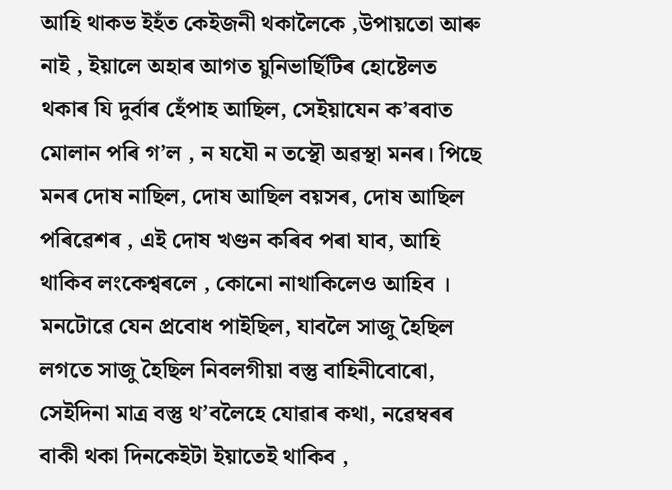আহি থাকভ ইহঁত কেইজনী থকালৈকে ,উপায়তো আৰু নাই , ইয়ালে অহাৰ আগত য়ুনিভাৰ্ছিটিৰ হোষ্টেলত থকাৰ যি দুৰ্বাৰ হেঁপাহ আছিল, সেইয়াযেন ক’ৰবাত মোলান পৰি গ’ল , ন যযৌ ন তস্থৌ অৱস্থা মনৰ। পিছে মনৰ দোষ নাছিল, দোষ আছিল বয়সৰ, দোষ আছিল পৰিৱেশৰ , এই দোষ খণ্ডন কৰিব পৰা যাব, আহি থাকিব লংকেশ্বৰলে , কোনো নাথাকিলেও আহিব । মনটোৱে যেন প্ৰবোধ পাইছিল, যাবলৈ সাজু হৈছিল লগতে সাজু হৈছিল নিবলগীয়া বস্তু বাহিনীবোৰো, সেইদিনা মাত্ৰ বস্তু থ’বলৈহে যোৱাৰ কথা, নৱেম্বৰৰ বাকী থকা দিনকেইটা ইয়াতেই থাকিব ,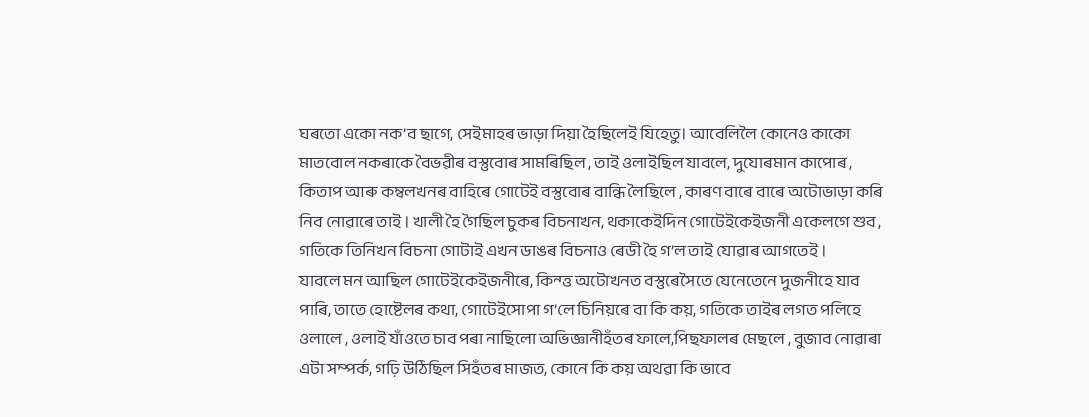ঘৰতো একো নক’ব ছাগে, সেইমাহৰ ভাড়া দিয়া হৈছিলেই যিহেতু। আবেলিলৈ কোনেও কাকো মাতবোল নকৰাকে বৈভৱীৰ বস্তুবোৰ সামৰিছিল , তাই ওলাইছিল যাবলে, দুযোৰমান কাপোৰ , কিতাপ আৰু কম্বলখনৰ বাহিৰে গোটেই বস্তুবোৰ বান্ধি লৈছিলে , কাৰণ বাৰে বাৰে অটোভাড়া কৰি নিব নোৱাৰে তাই । খালী হৈ গৈছিল চুকৰ বিচনাখন, থকাকেইদিন গোটেইকেইজনী একেলগে শুব , গতিকে তিনিখন বিচনা গোটাই এখন ডাঙৰ বিচনাও ৰেডী হৈ গ’ল তাই যোৱাৰ আগতেই ।
যাবলে মন আছিল গোটেইকেইজনীৰে, কিন্ত্ত অটোখনত বস্তুৰেসৈতে যেনেতেনে দুজনীহে যাব পাৰি, তাতে হোষ্টেলৰ কথা, গোটেইসোপা গ’লে চিনিয়ৰে বা কি কয়, গতিকে তাইৰ লগত পলিহে ওলালে , ওলাই যাঁওতে চাব পৰা নাছিলো অভিজ্ঞানীহঁতৰ ফালে,পিছফালৰ মেছলে , বুজাব নোৱাৰা এটা সম্পৰ্ক, গঢ়ি উঠিছিল সিহঁতৰ মাজত, কোনে কি কয় অথৱা কি ভাবে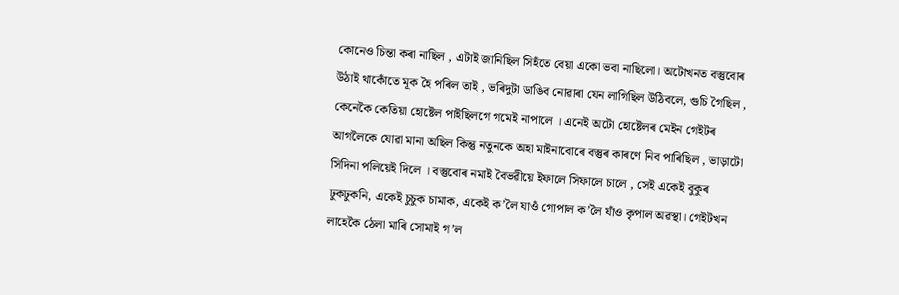কোনেও চিন্তা কৰা নাছিল , এটাই জানিছিল সিহঁতে বেয়া একো ভবা নাছিলো। অটোখনত বস্তুবোৰ উঠাই থাকোঁতে মূক হৈ পৰিল তাই , ভৰিদুটা ডাঙিব নোৱাৰা যেন লাগিছিল উঠিবলে, গুচি গৈছিল , কেনেকৈ কেতিয়া হোষ্টেল পাইছিলগে গমেই নাপালে । এনেই অটো হোষ্টেলৰ মেইন গেইটৰ আগলৈকে যোৱা মানা অছিল কিন্তু নতুনকে অহা মাইনাবোৰে বস্তুৰ কাৰণে নিব পাৰিছিল , ভাড়াটো সিদিনা পলিয়েই দিলে । বস্তুবোৰ নমাই বৈভৱীয়ে ইফালে সিফালে চালে , সেই একেই বুকুৰ ঢুকঢুকনি, একেই চুচুক চামাক, একেই ক’লৈ যাওঁ গোপাল ক’লৈ যাঁও কৃপাল অৱস্থা। গেইটখন লাহেকৈ ঠেলা মাৰি সোমাই গ’ল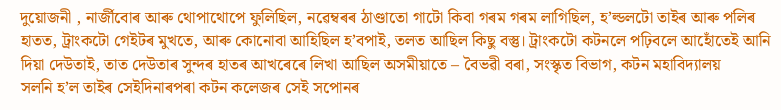দুয়োজনী , নাৰ্জীবোৰ আৰু থোপাথোপে ফুলিছিল, নৱেম্বৰৰ ঠাণ্ডাতো গাটো কিবা গৰম গৰম লাগিছিল, হ’ল্ডলটো তাইৰ আৰু পলিৰ হাতত, ট্ৰাংকটো গেইটৰ মুখতে, আৰু কোনোবা আহিছিল হ’বপাই, তলত আছিল কিছু বস্তু। ট্ৰাংকটো কটনলে পঢ়িবলে আহোঁতেই আনি দিয়া দেউতাই, তাত দেউতাৰ সুন্দৰ হাতৰ আখৰেৰে লিখা আছিল অসমীয়াতে – বৈভৱী বৰা, সংস্কৃত বিভাগ, কটন মহাবিদ্যালয়
সলনি হ’ল তাইৰ সেইদিনাৰপৰা কটন কলেজৰ সেই সপোনৰ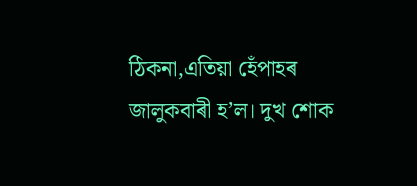ঠিকনা,এতিয়া হেঁপাহৰ জালুকবাৰী হ’ল। দুখ শোক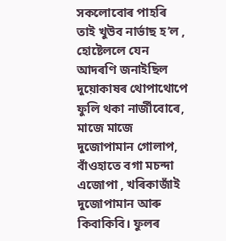সকলোবোৰ পাহৰি তাই খুউব নাৰ্ভাছ হ’ল , হোষ্টেললে যেন আদৰণি জনাইছিল দুয়োকাষৰ থোপাথোপে ফুলি থকা নাৰ্জীবোৰে, মাজে মাজে দুজোপামান গোলাপ, বাঁওহাতে বগা মচন্দা এজোপা , খৰিকাজাঁই দুজোপামান আৰু কিবাকিবি। ফুলৰ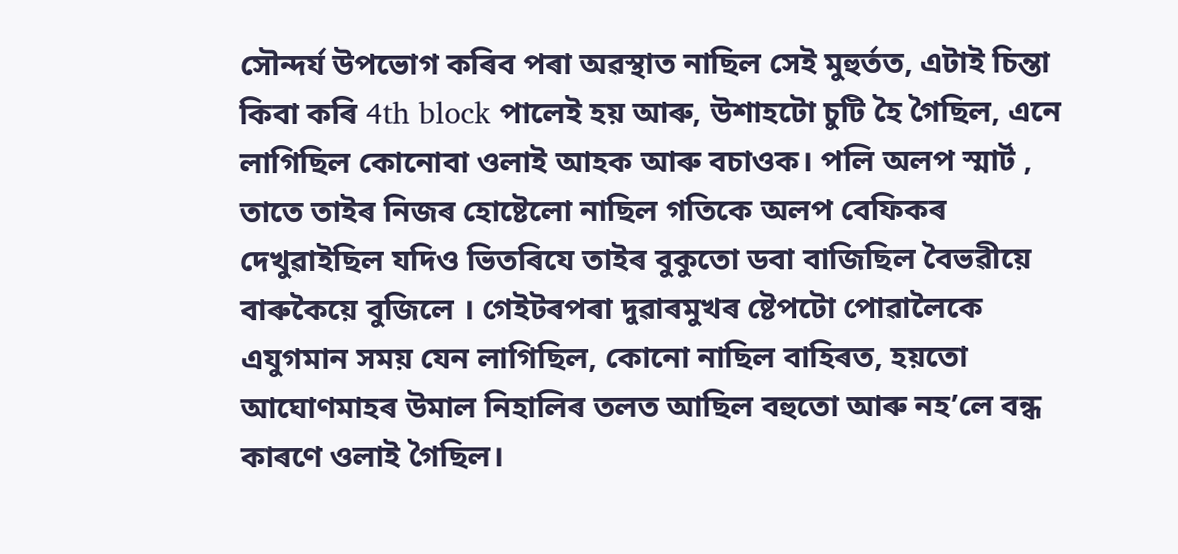সৌন্দৰ্য উপভোগ কৰিব পৰা অৱস্থাত নাছিল সেই মুহুৰ্তত, এটাই চিন্তা কিবা কৰি 4th block পালেই হয় আৰু, উশাহটো চুটি হৈ গৈছিল, এনে লাগিছিল কোনোবা ওলাই আহক আৰু বচাওক। পলি অলপ স্মাৰ্ট , তাতে তাইৰ নিজৰ হোষ্টেলো নাছিল গতিকে অলপ বেফিকৰ দেখুৱাইছিল যদিও ভিতৰিযে তাইৰ বুকুতো ডবা বাজিছিল বৈভৱীয়ে বাৰুকৈয়ে বুজিলে । গেইটৰপৰা দুৱাৰমুখৰ ষ্টেপটো পোৱালৈকে এযুগমান সময় যেন লাগিছিল, কোনো নাছিল বাহিৰত, হয়তো আঘোণমাহৰ উমাল নিহালিৰ তলত আছিল বহুতো আৰু নহ’লে বন্ধ কাৰণে ওলাই গৈছিল।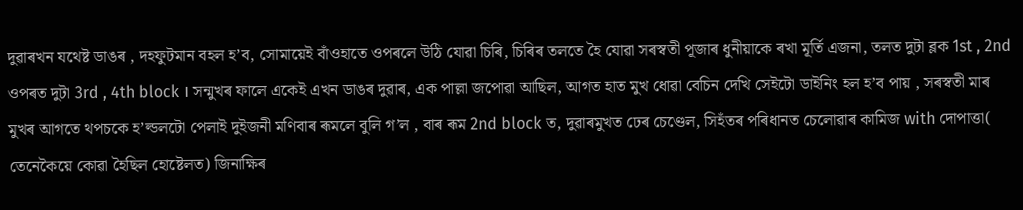দুৱাৰখন যথেষ্ট ডাঙৰ , দহফুটমান বহল হ’ব, সোমায়েই বাঁওহাতে ওপৰলে উঠি যোৱা চিৰি, চিৰিৰ তলতে হৈ যোৱা সৰস্বতী পূজাৰ ধুনীয়াকে ৰখা মূৰ্তি এজনা, তলত দুটা ব্লক 1st , 2nd ওপৰত দুটা 3rd , 4th block । সন্মুখৰ ফালে একেই এখন ডাঙৰ দুৱাৰ, এক পাল্লা জপোৱা আছিল, আগত হাত মুখ ধোৱা বেচিন দেখি সেইটো ডাইনিং হল হ’ব পায় , সৰস্বতী মাৰ মুখৰ আগতে থপচকে হ’ল্ডলটো পেলাই দুইজনী মণিবাৰ ৰূমলে বুলি গ’ল , বাৰ ৰূম 2nd block ত, দুৱাৰমুখত ঢেৰ চেণ্ডেল, সিহঁতৰ পৰিধানত চেলোৱাৰ কামিজ with দোপাত্তা( তেনেকৈয়ে কোৱা হৈছিল হোষ্টেলত) জিনাক্ষিৰ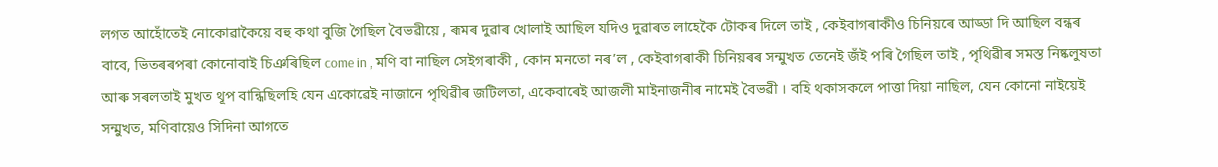লগত আহোঁতেই নোকোৱাকৈয়ে বহু কথা বুজি গৈছিল বৈভৱীয়ে , ৰূমৰ দুৱাৰ খোলাই আছিল যদিও দুৱাৰত লাহেকৈ টোকৰ দিলে তাই , কেইবাগৰাকীও চিনিয়ৰে আড্ডা দি আছিল বন্ধৰ বাবে, ভিতৰৰপৰা কোনোবাই চিঞৰিছিল come in , মণি বা নাছিল সেইগৰাকী , কোন মনতো নৰ’ল , কেইবাগৰাকী চিনিয়ৰৰ সন্মুখত তেনেই জঁই পৰি গৈছিল তাই , পৃথিৱীৰ সমস্ত নিষ্কলুষতা আৰু সৰলতাই মুখত থূপ বান্ধিছিলহি যেন একোৱেই নাজানে পৃথিৱীৰ জটিলতা, একেবাৰেই আজলী মাইনাজনীৰ নামেই বৈভৱী । বহি থকাসকলে পাত্তা দিয়া নাছিল, যেন কোনো নাইয়েই সন্মুখত, মণিবায়েও সিদিনা আগতে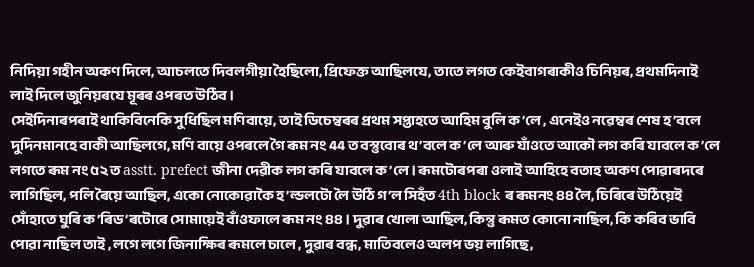নিদিয়া গহীন অকণ দিলে, আচলতে দিবলগীয়া হৈছিলো, প্ৰিফেক্ত আছিলযে, তাতে লগত কেইবাগৰাকীও চিনিয়ৰ, প্ৰথমদিনাই লাই দিলে জুনিয়ৰযে মূৰৰ ওপৰত উঠিব ।
সেইদিনাৰপৰাই থাকিবিনেকি সুধিছিল মণিবায়ে, তাই ডিচেম্বৰৰ প্ৰথম সপ্তাহতে আহিম বুলি ক’লে , এনেইও নৱেম্বৰ শেষ হ’বলে দুদিনমানহে বাকী আছিলগে, মণি বায়ে ওপৰলে গৈ ৰূম নং 44 ত বস্তুবোৰ থ’বলে ক’লে আৰু যাঁওতে আকৌ লগ কৰি যাবলে ক’লে লগতে ৰূম নং ৫২ ত asstt. prefect জীনা দেৱীক লগ কৰি যাবলে ক’লে। ৰূমটোৰপৰা ওলাই আহিহে বতাহ অকণ পোৱাৰদৰে লাগিছিল, পলি ৰৈয়ে আছিল, একো নোকোৱাকৈ হ’ল্ডলটো লৈ উঠি গ’ল সিহঁত 4th block ৰ ৰূমনং ৪৪ লৈ, চিৰিৰে উঠিয়েই সোঁহাতে ঘুৰি ক’ৰিড’ৰটোৰে সোমায়েই বাঁওফালে ৰূম নং ৪৪ । দুৱাৰ খোলা আছিল, কিন্তু ৰূমত কোনো নাছিল, কি কৰিব ভাবি পোৱা নাছিল তাই , লগে লগে জিনাক্ষিৰ ৰূমলে চালে , দুৱাৰ বন্ধ, মাতিবলেও অলপ ভয় লাগিছে,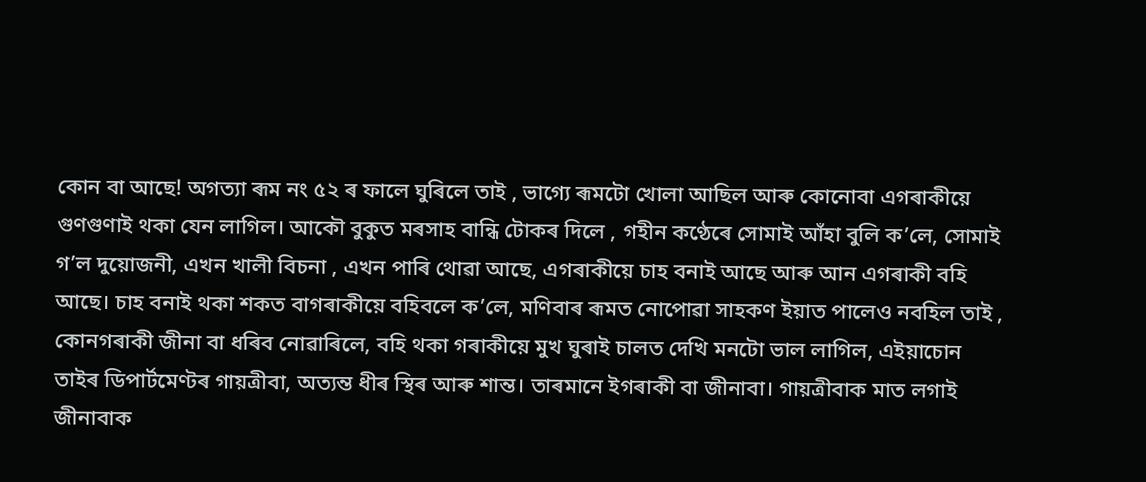কোন বা আছে! অগত্যা ৰূম নং ৫২ ৰ ফালে ঘুৰিলে তাই , ভাগ্যে ৰূমটো খোলা আছিল আৰু কোনোবা এগৰাকীয়ে গুণগুণাই থকা যেন লাগিল। আকৌ বুকুত মৰসাহ বান্ধি টোকৰ দিলে , গহীন কণ্ঠেৰে সোমাই আঁহা বুলি ক’লে, সোমাই গ’ল দুয়োজনী, এখন খালী বিচনা , এখন পাৰি থোৱা আছে, এগৰাকীয়ে চাহ বনাই আছে আৰু আন এগৰাকী বহি আছে। চাহ বনাই থকা শকত বাগৰাকীয়ে বহিবলে ক’লে, মণিবাৰ ৰূমত নোপোৱা সাহকণ ইয়াত পালেও নবহিল তাই , কোনগৰাকী জীনা বা ধৰিব নোৱাৰিলে, বহি থকা গৰাকীয়ে মুখ ঘুৰাই চালত দেখি মনটো ভাল লাগিল, এইয়াচোন তাইৰ ডিপাৰ্টমেণ্টৰ গায়ত্ৰীবা, অত্যন্ত ধীৰ স্থিৰ আৰু শান্ত। তাৰমানে ইগৰাকী বা জীনাবা। গায়ত্ৰীবাক মাত লগাই জীনাবাক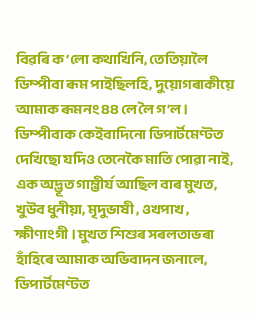বিৱৰি ক’লো কথাখিনি, তেতিয়ালৈ ডিম্পীবা ৰূম পাইছিলহি, দুয়োগৰাকীয়ে আমাক ৰূমনং ৪৪ লে লৈ গ’ল। ডিম্পীবাক কেইবাদিনো ডিপাৰ্টমেণ্টত দেখিছো যদিও তেনেকৈ মাতি পোৱা নাই, এক অদ্ভূত গাম্ভীৰ্য আছিল বাৰ মুখত, খুউব ধুনীয়া, মৃদুভাষী , ওখপাখ , ক্ষীণাংগী । মুখত শিশুৰ সৰলতাভৰা হাঁহিৰে আমাক অভিবাদন জনালে, ডিপাৰ্টমেণ্টত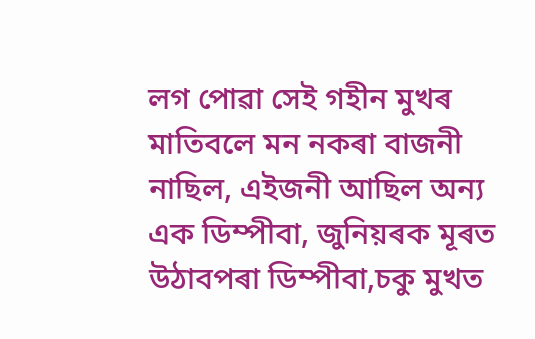লগ পোৱা সেই গহীন মুখৰ মাতিবলে মন নকৰা বাজনী নাছিল, এইজনী আছিল অন্য এক ডিম্পীবা, জুনিয়ৰক মূৰত উঠাবপৰা ডিম্পীবা,চকু মুখত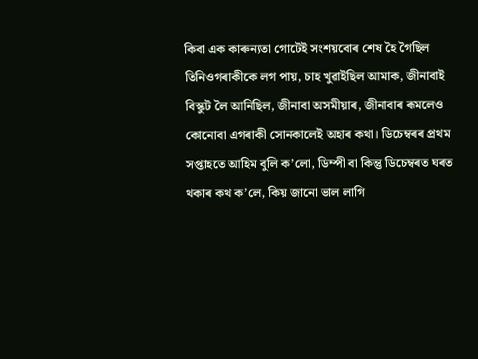কিবা এক কাৰুন্যতা গোটেই সংশয়বোৰ শেষ হৈ গৈছিল তিনিওগৰাকীকে লগ পায়, চাহ খুৱাইছিল আমাক, জীনাবাই বিস্কুট লৈ আনিছিল, জীনাবা অসমীয়াৰ, জীনাবাৰ ৰূমলেও কোনোবা এগৰাকী সোনকালেই অহাৰ কথা। ডিচেম্বৰৰ প্ৰথম সপ্তাহতে আহিম বুলি ক’লো, ডিম্পী বা কিন্তু ডিচেম্বৰত ঘৰত থকাৰ কথ ক’লে, কিয় জানো ভাল লাগি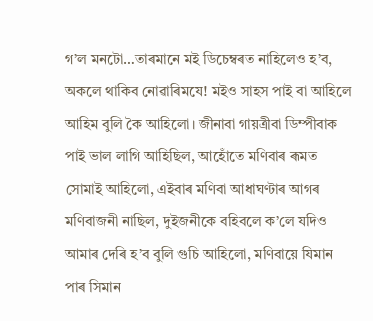গ’ল মনটো…তাৰমানে মই ডিচেম্বৰত নাহিলেও হ’ব, অকলে থাকিব নোৱাৰিমযে! মইও সাহস পাই বা আহিলে আহিম বুলি কৈ আহিলো। জীনাবা গায়ত্ৰীবা ডিম্পীবাক পাই ভাল লাগি আহিছিল, আহোঁতে মণিবাৰ ৰূমত সোমাই আহিলো, এইবাৰ মণিবা আধাঘণ্টাৰ আগৰ মণিবাজনী নাছিল, দুইজনীকে বহিবলে ক’লে যদিও আমাৰ দেৰি হ’ব বুলি গুচি আহিলো, মণিবায়ে যিমান পাৰ সিমান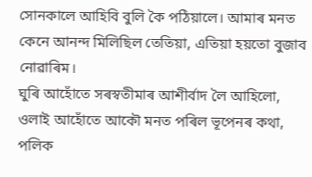সোনকালে আহিবি বুলি কৈ পঠিয়ালে। আমাৰ মনত কেনে আনন্দ মিলিছিল তেতিয়া, এতিয়া হয়তো বুজাব নোৱাৰিম।
ঘুৰি আহোঁতে সৰস্বতীমাৰ আশীৰ্বাদ লৈ আহিলো, ওলাই আহোঁতে আকৌ মনত পৰিল ভূপেনৰ কথা, পলিক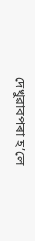দেখুৱাবপৰা হ’লে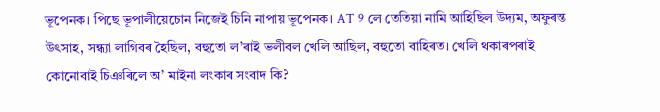ভূপেনক। পিছে ভূপালীয়েচোন নিজেই চিনি নাপায় ভূপেনক। AT 9 লে তেতিয়া নামি আহিছিল উদ্যম, অফুৰন্ত উৎসাহ, সন্ধ্যা লাগিবৰ হৈছিল, বহুতো ল’ৰাই ভলীবল খেলি আছিল, বহুতো বাহিৰত। খেলি থকাৰপৰাই কোনোবাই চিঞৰিলে অ’ মাইনা লংকাৰ সংবাদ কি?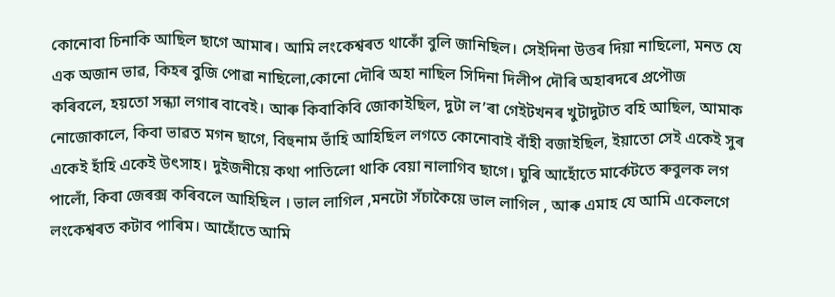কোনোবা চিনাকি আছিল ছাগে আমাৰ। আমি লংকেশ্বৰত থাকোঁ বুলি জানিছিল। সেইদিনা উত্তৰ দিয়া নাছিলো, মনত যে এক অজান ভাৱ, কিহৰ বুজি পোৱা নাছিলো,কোনো দৌৰি অহা নাছিল সিদিনা দিলীপ দৌৰি অহাৰদৰে প্ৰপৌজ কৰিবলে, হয়তো সন্ধ্যা লগাৰ বাবেই। আৰু কিবাকিবি জোকাইছিল, দুটা ল’ৰা গেইটখনৰ খুটাদুটাত বহি আছিল, আমাক নোজোকালে, কিবা ভাৱত মগন ছাগে, বিহুনাম ভাঁহি আহিছিল লগতে কোনোবাই বাঁহী বজাইছিল, ইয়াতো সেই একেই সুৰ একেই হাঁহি একেই উৎসাহ। দুইজনীয়ে কথা পাতিলো থাকি বেয়া নালাগিব ছাগে। ঘুৰি আহোঁতে মাৰ্কেটতে ৰুবুলক লগ পালোঁ, কিবা জেৰক্স কৰিবলে আহিছিল । ভাল লাগিল ,মনটো সঁচাকৈয়ে ভাল লাগিল , আৰু এমাহ যে আমি একেলগে লংকেশ্বৰত কটাব পাৰিম। আহোঁতে আমি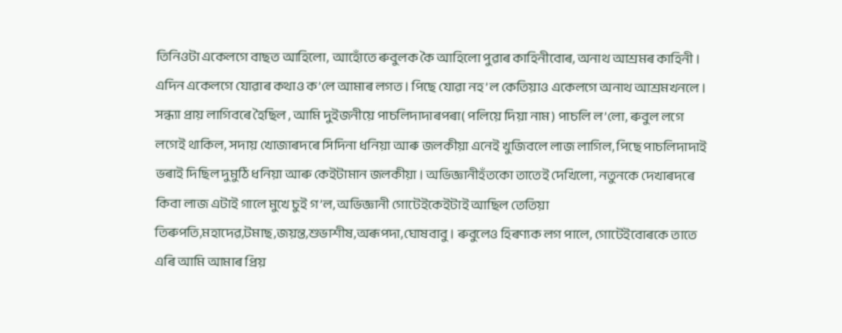তিনিওটা একেলগে বাছত আহিলো, আহোঁতে ৰুবুলক কৈ আহিলো পুৱাৰ কাহিনীবোৰ, অনাথ আশ্ৰমৰ কাহিনী। এদিন একেলগে যোৱাৰ কথাও ক’লে আমাৰ লগত। পিছে যোৱা নহ’ল কেতিয়াও একেলগে অনাথ আশ্ৰমখনলে।
সন্ধ্যা প্ৰায় লাগিবৰে হৈছিল , আমি দুইজনীয়ে পাচলিদাদাৰপৰা( পলিয়ে দিয়া নাম ) পাচলি ল’লো, ৰুবুল লগে লগেই থাকিল, সদায় খোজাৰদৰে সিদিনা ধনিয়া আৰু জলকীয়া এনেই খুজিবলে লাজ লাগিল, পিছে পাচলিদাদাই ভৰাই দিছিল দুমুঠি ধনিয়া আৰু কেইটামান জলকীয়া। অভিজ্ঞানীহঁতকো তাতেই দেখিলো, নতুনকে দেখাৰদৰে কিবা লাজ এটাই গালে মুখে চুই গ’ল, অভিজ্ঞানী গোটেইকেইটাই আছিল তেতিয়া তিৰুপতি,মহাদেৱ,টমাছ,জয়ন্ত,শুভাশীষ,অৰূপদা,ঘোষবাবু। ৰুবুলেও হিৰণ্যক লগ পালে, গোটেইবোৰকে তাতে এৰি আমি আমাৰ প্ৰিয়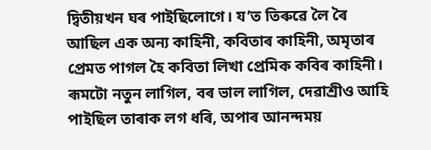দ্বিতীয়খন ঘৰ পাইছিলোগে। য’ত তিৰুৱে লৈ ৰৈ আছিল এক অন্য কাহিনী, কবিতাৰ কাহিনী, অমৃতাৰ প্ৰেমত পাগল হৈ কবিতা লিখা প্ৰেমিক কবিৰ কাহিনী। ৰূমটো নতুন লাগিল, বৰ ভাল লাগিল, দেৱাশ্ৰীও আহি পাইছিল তাৰাক লগ ধৰি, অপাৰ আনন্দময়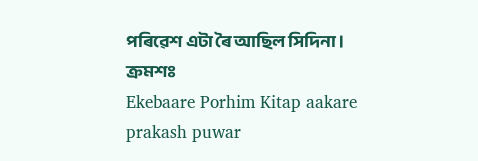পৰিৱেশ এটা ৰৈ আছিল সিদিনা।
ক্ৰমশঃ
Ekebaare Porhim Kitap aakare prakash puwar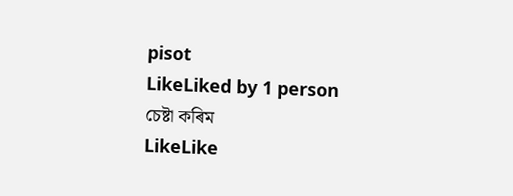pisot
LikeLiked by 1 person
চেষ্টা কৰিম
LikeLike